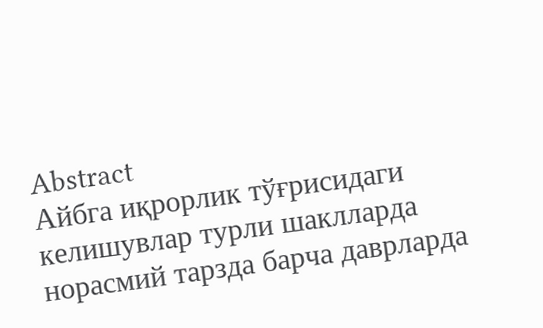Abstract
Айбга иқрорлик тўғрисидаги келишувлар турли шаклларда норасмий тарзда барча даврларда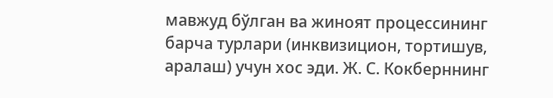мавжуд бўлган ва жиноят процессининг барча турлари (инквизицион, тортишув, аралаш) учун хос эди. Ж. С. Кокберннинг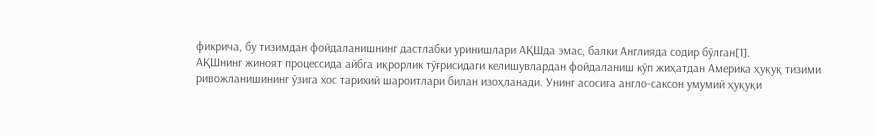фикрича, бу тизимдан фойдаланишнинг дастлабки уринишлари АҚШда эмас, балки Англияда содир бўлган[1].
АҚШнинг жиноят процессида айбга иқрорлик тўғрисидаги келишувлардан фойдаланиш кўп жиҳатдан Америка ҳуқуқ тизими ривожланишининг ўзига хос тарихий шароитлари билан изоҳланади. Унинг асосига англо-саксон умумий ҳуқуқи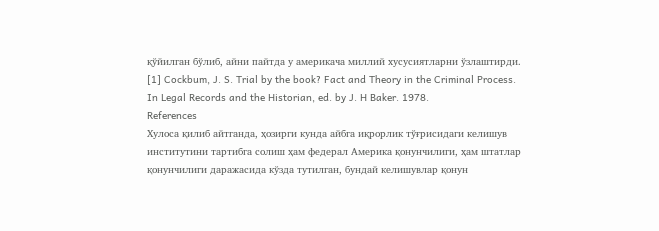қўйилган бўлиб, айни пайтда у америкача миллий хусусиятларни ўзлаштирди.
[1] Cockbum, J. S. Trial by the book? Fact and Theory in the Criminal Process. In Legal Records and the Historian, ed. by J. H Baker. 1978.
References
Хулоса қилиб айтганда, ҳозирги кунда айбга иқрорлик тўғрисидаги келишув институтини тартибга солиш ҳам федерал Америка қонунчилиги, ҳам штатлар қонунчилиги даражасида кўзда тутилган, бундай келишувлар қонун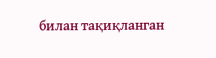билан тақиқланган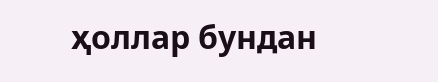ҳоллар бундан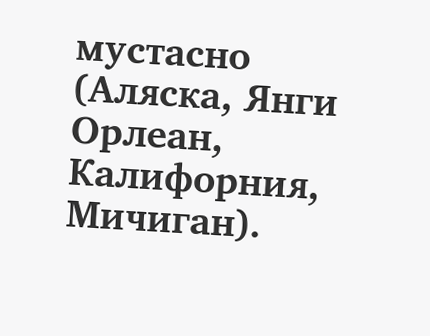мустасно (Аляска, Янги Орлеан, Калифорния, Мичиган).